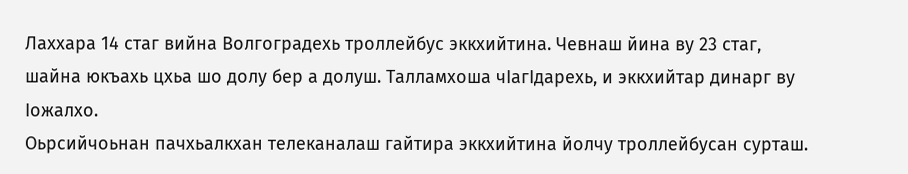Лаххара 14 стаг вийна Волгоградехь троллейбус эккхийтина. Чевнаш йина ву 23 стаг, шайна юкъахь цхьа шо долу бер а долуш. Талламхоша чIагIдарехь, и эккхийтар динарг ву Iожалхо.
Оьрсийчоьнан пачхьалкхан телеканалаш гайтира эккхийтина йолчу троллейбусан сурташ.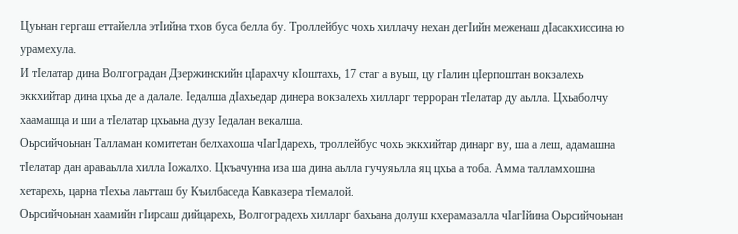Цуьнан гергаш еттайелла этIийна тхов буса белла бу. Троллейбус чохь хиллачу нехан дегIийн меженаш дIасакхиссина ю урамехула.
И тIелатар дина Волгоградан Дзержинскийн цIарахчу кIоштахь, 17 стаг а вуьш, цу гIалин цIерпоштан вокзалехь эккхийтар дина цхьа де а далале. Iедалша дIахьедар динера вокзалехь хилларг терроран тIелатар ду аьлла. Цхьаболчу хаамашца и ши а тIелатар цхьаьна дузу Iедалан векалша.
Оьрсийчоьнан Талламан комитетан белхахоша чIагIдарехь, троллейбус чохь эккхийтар динарг ву, ша а леш, адамашна тIелатар дан араваьлла хилла Iожалхо. Цкъачунна иза ша дина аьлла гучуяьлла яц цхьа а тоба. Амма талламхошна хетарехь, царна тIехьа лаьтташ бу Къилбаседа Кавказера тIемалой.
Оьрсийчоьнан хаамийн гIирсаш дийцарехь, Волгоградехь хилларг бахьана долуш кхерамазалла чIагIйина Оьрсийчоьнан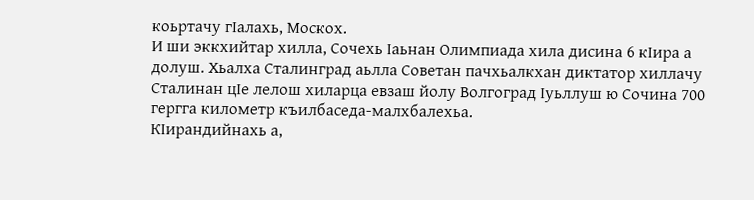коьртачу гIалахь, Москох.
И ши эккхийтар хилла, Сочехь Iаьнан Олимпиада хила дисина 6 кIира а долуш. Хьалха Сталинград аьлла Советан пачхьалкхан диктатор хиллачу Сталинан цIе лелош хиларца евзаш йолу Волгоград Iуьллуш ю Сочина 700 гергга километр къилбаседа-малхбалехьа.
КIирандийнахь а,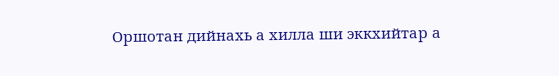Оршотан дийнахь а хилла ши эккхийтар а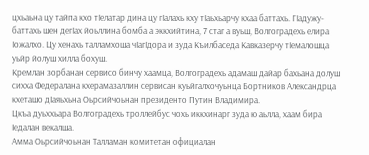цхьаьна цу тайпа кхо тIелатар дина цу гIалахь кху тIаьхьарчу кхаа баттахь. ГIадужу-баттахь шен дегIах йоьллина бомба а эккхийтина, 7 стаг а вуьш, Волгоградехь елира Iожалхо. Цу хенахь талламхоша чIагIдора и зуда Къилбаседа Кавказерчу тIемалошца уьйр йолуш хилла бохуш.
Кремлан зорбанан сервисо бинчу хаамца, Волгоградехь адамаш дайар бахьана долуш сихха Федералана кхерамазаллин сервисан куьйгалхочуьнца Бортников Александрца кхеташо дIаяьхьна Оьрсийчоьнан президенто Путин Владимира.
Цкъа дуьххьара Волгоградехь троллейбус чохь иккхинарг зуда ю аьлла, хаам бира Iедалан векалша.
Амма Оьрсийчоьнан Талламан комитетан официалан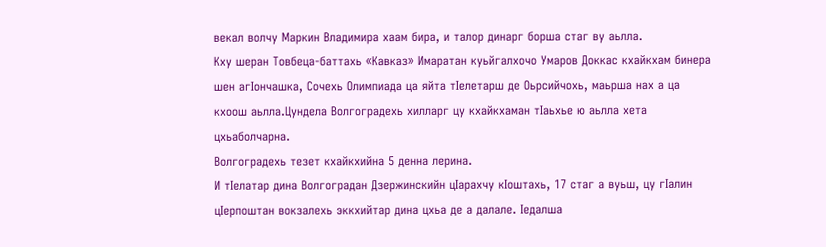векал волчу Маркин Владимира хаам бира, и талор динарг борша стаг ву аьлла.
Кху шеран Товбеца-баттахь «Кавказ» Имаратан куьйгалхочо Умаров Доккас кхайкхам бинера шен агIончашка, Сочехь Олимпиада ца яйта тIелетарш де Оьрсийчохь, маьрша нах а ца кхоош аьлла.Цундела Волгоградехь хилларг цу кхайкхаман тIаьхье ю аьлла хета цхьаболчарна.
Волгоградехь тезет кхайкхийна 5 денна лерина.
И тIелатар дина Волгоградан Дзержинскийн цIарахчу кIоштахь, 17 стаг а вуьш, цу гIалин цIерпоштан вокзалехь эккхийтар дина цхьа де а далале. Iедалша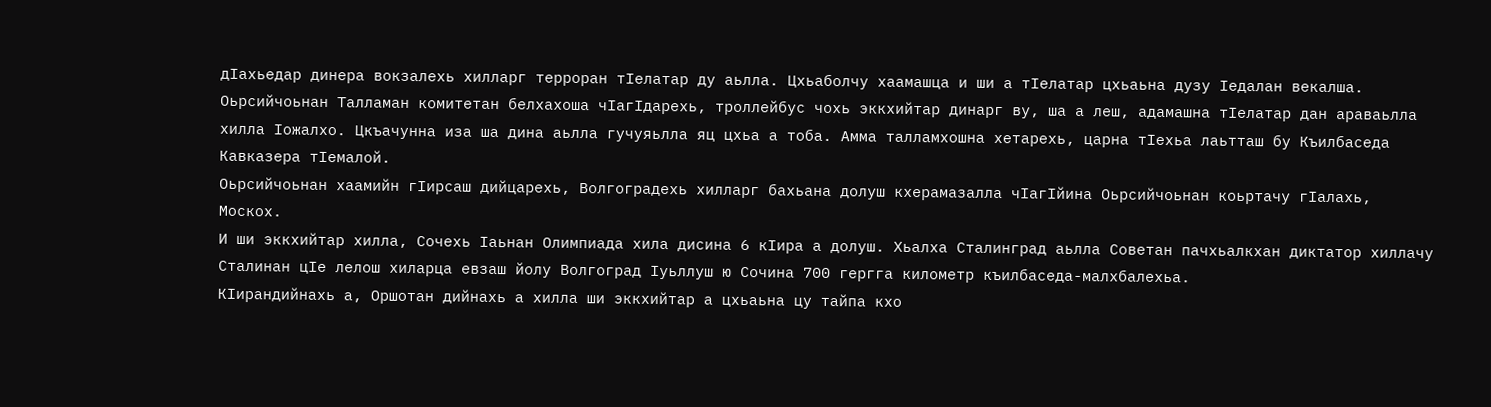дIахьедар динера вокзалехь хилларг терроран тIелатар ду аьлла. Цхьаболчу хаамашца и ши а тIелатар цхьаьна дузу Iедалан векалша.
Оьрсийчоьнан Талламан комитетан белхахоша чIагIдарехь, троллейбус чохь эккхийтар динарг ву, ша а леш, адамашна тIелатар дан араваьлла хилла Iожалхо. Цкъачунна иза ша дина аьлла гучуяьлла яц цхьа а тоба. Амма талламхошна хетарехь, царна тIехьа лаьтташ бу Къилбаседа Кавказера тIемалой.
Оьрсийчоьнан хаамийн гIирсаш дийцарехь, Волгоградехь хилларг бахьана долуш кхерамазалла чIагIйина Оьрсийчоьнан коьртачу гIалахь, Москох.
И ши эккхийтар хилла, Сочехь Iаьнан Олимпиада хила дисина 6 кIира а долуш. Хьалха Сталинград аьлла Советан пачхьалкхан диктатор хиллачу Сталинан цIе лелош хиларца евзаш йолу Волгоград Iуьллуш ю Сочина 700 гергга километр къилбаседа-малхбалехьа.
КIирандийнахь а, Оршотан дийнахь а хилла ши эккхийтар а цхьаьна цу тайпа кхо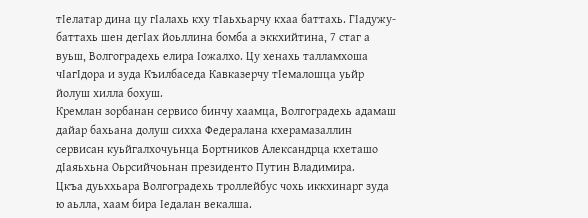тIелатар дина цу гIалахь кху тIаьхьарчу кхаа баттахь. ГIадужу-баттахь шен дегIах йоьллина бомба а эккхийтина, 7 стаг а вуьш, Волгоградехь елира Iожалхо. Цу хенахь талламхоша чIагIдора и зуда Къилбаседа Кавказерчу тIемалошца уьйр йолуш хилла бохуш.
Кремлан зорбанан сервисо бинчу хаамца, Волгоградехь адамаш дайар бахьана долуш сихха Федералана кхерамазаллин сервисан куьйгалхочуьнца Бортников Александрца кхеташо дIаяьхьна Оьрсийчоьнан президенто Путин Владимира.
Цкъа дуьххьара Волгоградехь троллейбус чохь иккхинарг зуда ю аьлла, хаам бира Iедалан векалша.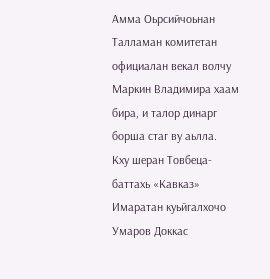Амма Оьрсийчоьнан Талламан комитетан официалан векал волчу Маркин Владимира хаам бира, и талор динарг борша стаг ву аьлла.
Кху шеран Товбеца-баттахь «Кавказ» Имаратан куьйгалхочо Умаров Доккас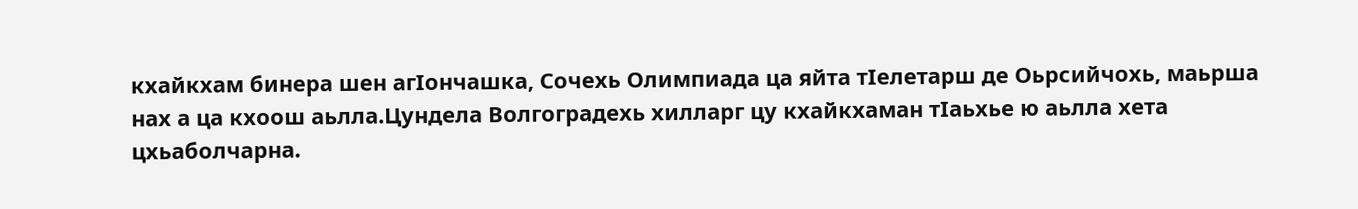кхайкхам бинера шен агIончашка, Сочехь Олимпиада ца яйта тIелетарш де Оьрсийчохь, маьрша нах а ца кхоош аьлла.Цундела Волгоградехь хилларг цу кхайкхаман тIаьхье ю аьлла хета цхьаболчарна.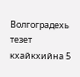Волгоградехь тезет кхайкхийна 5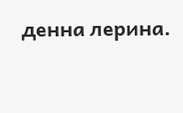денна лерина.